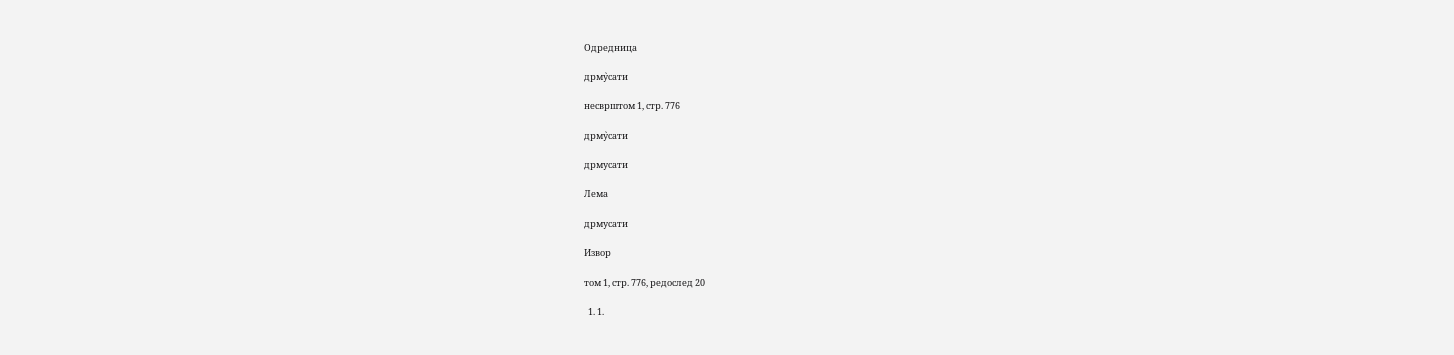Одредница

дрму̀сати

несврштом 1, стр. 776

дрму̀сати

дрмусати

Лема

дрмусати

Извор

том 1, стр. 776, редослед 20

  1. 1.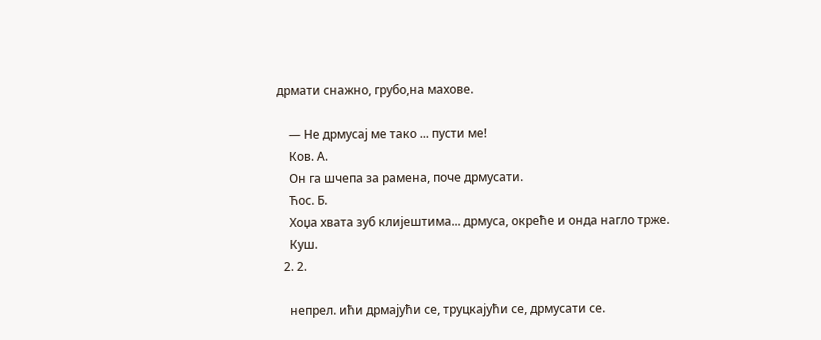дрмати снажно, грубо,на махове.

    — Не дрмусај ме тако ... пусти ме!
    Ков. А.
    Он га шчепа за рамена, поче дрмусати.
    Ћос. Б.
    Хоџа хвата зуб клијештима... дрмуса, окреће и онда нагло трже.
    Куш.
  2. 2.

    непрел. ићи дрмајући се, труцкајући се, дрмусати се.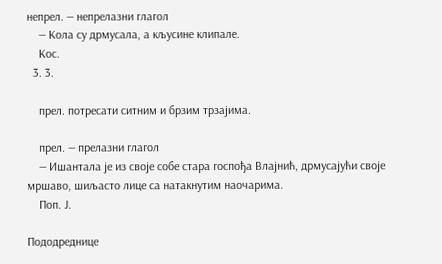непрел. — непрелазни глагол
    — Кола су дрмусала, а кљусине клипале.
    Кос.
  3. 3.

    прел. потресати ситним и брзим трзајима.

    прел. — прелазни глагол
    — Ишантала је из своје собе стара госпођа Влајнић, дрмусајући своје мршаво, шиљасто лице са натакнутим наочарима.
    Поп. Ј.

Пододреднице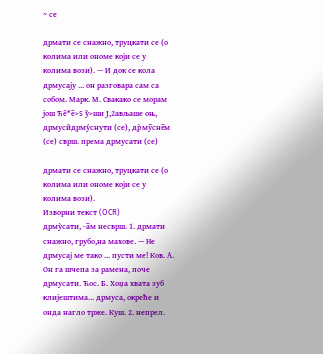~ се

дрмати се снажно, труцкати се (о колима или ономе који се у колима вози). — И док се кола дрмусају ... он разговара сам са собом. Марк. М. Свакако се морам још Ђе̑*е̄>s у̏>ши Ј,2ављаше оњ, дрмуси̏дрму́снути (се), др̀мӯсне̄м (се) сврш. према дрмусати (се)

дрмати се снажно, труцкати се (о колима или ономе који се у колима вози).
Изворни текст (OCR)
дрму̀сати, -а̄м несврш. 1. дрмати снажно, грубо,на махове. — Не дрмусај ме тако ... пусти ме! Ков. А. Он га шчепа за рамена, поче дрмусати. Ћос. Б. Хоџа хвата зуб клијештима... дрмуса, окреће и онда нагло трже. Куш. 2. непрел.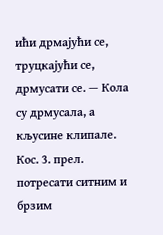ићи дрмајући се, труцкајући се, дрмусати се. — Кола су дрмусала, а кљусине клипале. Кос. 3. прел. потресати ситним и брзим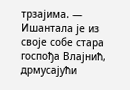трзајима. — Ишантала је из своје собе стара госпођа Влајнић, дрмусајући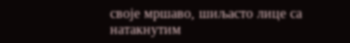своје мршаво, шиљасто лице са натакнутим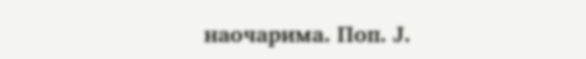наочарима. Поп. Ј.